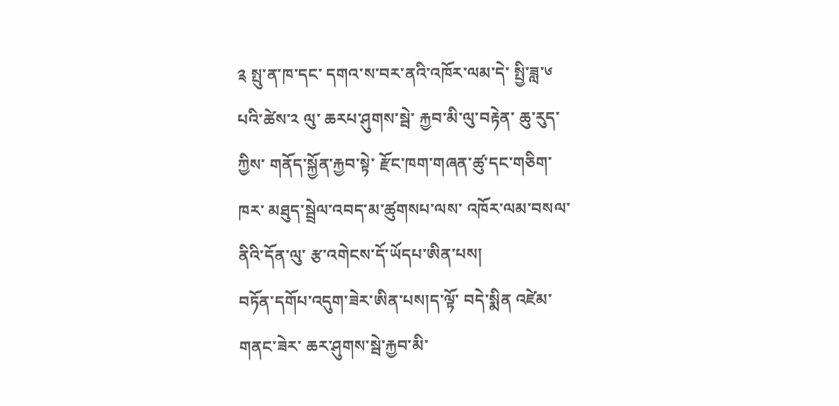༉ སྤུ་ན་ཁ་དང་ དགའ་ས་བར་ནའི་འཁོར་ལམ་དེ་ སྤྱི་ཟླ་༦ པའི་ཚེས་༢ ལུ་ ཆརཔ་ཤུགས་སྦེ་ རྐྱབ་མི་ལུ་བརྟེན་ ཆུ་རུད་ཀྱིས་ གནོད་སྐྱོན་རྐྱབ་སྟེ་ རྫོང་ཁག་གཞན་ཚུ་དང་གཅིག་ཁར་ མཐུད་སྦྲེལ་འབད་མ་ཚུགསཔ་ལས་ འཁོར་ལམ་བསལ་ནིའི་དོན་ལུ་ རྩ་འགེངས་དོ་ཡོདཔ་ཨིན་པས།
བཏོན་དགོཔ་འདུག་ཟེར་ཨིན་པས།ད་ལྟོ་ བདེ་སྨིན འཛེམ་གནང་ཟེར་ ཆར་ཤུགས་སྦེ་རྐྱབ་མི་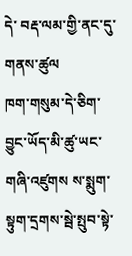དེ་ བརྡ་ལམ་གྱི་ནང་དུ་གནས་ཚུལ
ཁག་གསུམ་དེ་ཅིག་བྱུང་ཡོད་མི་ཚུ་ཡང་ གཞི་འཛུགས ས་སྨུག་སྟུག་དྲགས་སྦེ་སྤུབ་སྟེ་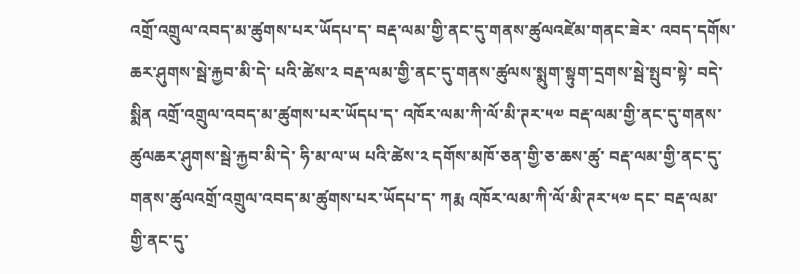འགྲོ་འགྲུལ་འབད་མ་ཚུགས་པར་ཡོདཔ་ད་ བརྡ་ལམ་གྱི་ནང་དུ་གནས་ཚུལའཛེམ་གནང་ཟེར་ འབད་དགོས་ ཆར་ཤུགས་སྦེ་རྐྱབ་མི་དེ་ པའི་ཚེས་༢ བརྡ་ལམ་གྱི་ནང་དུ་གནས་ཚུལས་སྨུག་སྟུག་དྲགས་སྦེ་སྤུབ་སྟེ་ བདེ་སྨིན འགྲོ་འགྲུལ་འབད་མ་ཚུགས་པར་ཡོདཔ་ད་ འཁོར་ལམ་ཀི་ལོ་མི་ཊར་༥༧ བརྡ་ལམ་གྱི་ནང་དུ་གནས་ཚུལཆར་ཤུགས་སྦེ་རྐྱབ་མི་དེ་ ཧི་མ་ལ་ཡ པའི་ཚེས་༢ དགོས་མཁོ་ཅན་གྱི་ཅ་ཆས་ཚུ་ བརྡ་ལམ་གྱི་ནང་དུ་གནས་ཚུལའགྲོ་འགྲུལ་འབད་མ་ཚུགས་པར་ཡོདཔ་ད་ ཀརྨ འཁོར་ལམ་ཀི་ལོ་མི་ཊར་༥༧ དང་ བརྡ་ལམ་གྱི་ནང་དུ་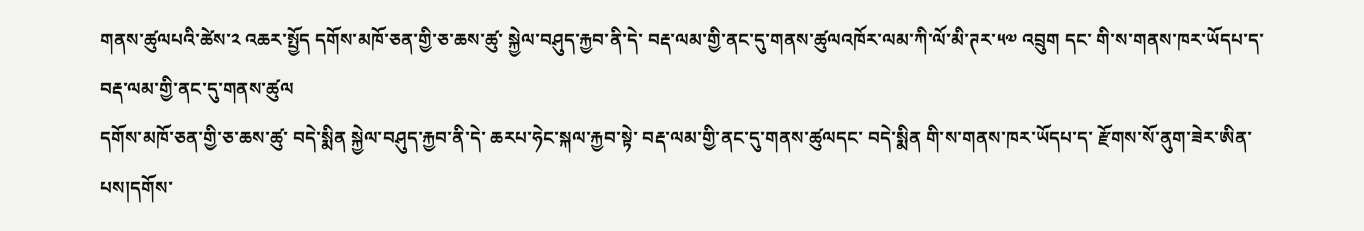གནས་ཚུལཔའི་ཚེས་༢ འཆར་སྤྱོད དགོས་མཁོ་ཅན་གྱི་ཅ་ཆས་ཚུ་ སྐྱེལ་བཤུད་རྐྱབ་ནི་དེ་ བརྡ་ལམ་གྱི་ནང་དུ་གནས་ཚུལའཁོར་ལམ་ཀི་ལོ་མི་ཊར་༥༧ འབྲུག དང་ གི་ས་གནས་ཁར་ཡོདཔ་ད་ བརྡ་ལམ་གྱི་ནང་དུ་གནས་ཚུལ
དགོས་མཁོ་ཅན་གྱི་ཅ་ཆས་ཚུ་ བདེ་སྨིན སྐྱེལ་བཤུད་རྐྱབ་ནི་དེ་ ཆརཔ་ཧེང་སྐལ་རྐྱབ་སྟེ་ བརྡ་ལམ་གྱི་ནང་དུ་གནས་ཚུལདང་ བདེ་སྨིན གི་ས་གནས་ཁར་ཡོདཔ་ད་ རྫོགས་སོ་ནུག་ཟེར་ཨིན་པས།དགོས་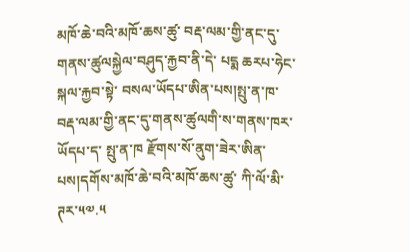མཁོ་ཆེ་བའི་མཁོ་ཆས་ཚུ་ བརྡ་ལམ་གྱི་ནང་དུ་གནས་ཚུལསྐྱེལ་བཤུད་རྐྱབ་ནི་དེ་ པདྨ ཆརཔ་ཧེང་སྐལ་རྐྱབ་སྟེ་ བསལ་ཡོདཔ་ཨིན་པས།སྤུ་ན་ཁ་ བརྡ་ལམ་གྱི་ནང་དུ་གནས་ཚུལགི་ས་གནས་ཁར་ཡོདཔ་ད་ སྤུ་ན་ཁ རྫོགས་སོ་ནུག་ཟེར་ཨིན་པས།དགོས་མཁོ་ཆེ་བའི་མཁོ་ཆས་ཚུ་ ཀི་ལོ་མི་ཊར་༥༧.༥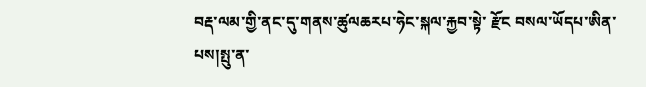བརྡ་ལམ་གྱི་ནང་དུ་གནས་ཚུལཆརཔ་ཧེང་སྐལ་རྐྱབ་སྟེ་ རྫོང བསལ་ཡོདཔ་ཨིན་པས།སྤུ་ན་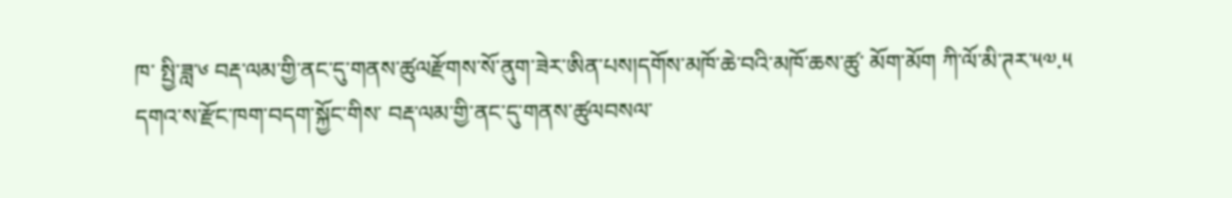ཁ་ སྤྱི་ཟླ་༦ བརྡ་ལམ་གྱི་ནང་དུ་གནས་ཚུལརྫོགས་སོ་ནུག་ཟེར་ཨིན་པས།དགོས་མཁོ་ཆེ་བའི་མཁོ་ཆས་ཚུ་ མོག་མོག ཀི་ལོ་མི་ཊར་༥༧.༥ དགའ་ས་རྫོང་ཁག་བདག་སྐྱོང་གིས་ བརྡ་ལམ་གྱི་ནང་དུ་གནས་ཚུལབསལ་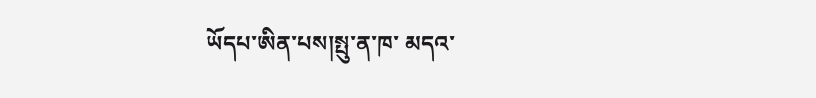ཡོདཔ་ཨིན་པས།སྤུ་ན་ཁ་ མདའ་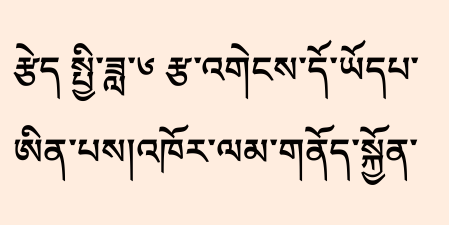རྩེད སྤྱི་ཟླ་༦ རྩ་འགེངས་དོ་ཡོདཔ་ཨིན་པས།འཁོར་ལམ་གནོད་སྐྱོན་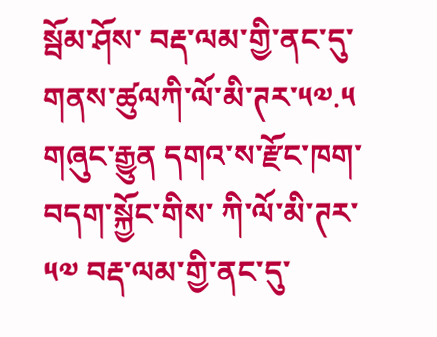སྦོམ་ཤོས་ བརྡ་ལམ་གྱི་ནང་དུ་གནས་ཚུལཀི་ལོ་མི་ཊར་༥༧.༥ གཞུང་རྒྱུན དགའ་ས་རྫོང་ཁག་བདག་སྐྱོང་གིས་ ཀི་ལོ་མི་ཊར་༥༧ བརྡ་ལམ་གྱི་ནང་དུ་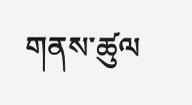གནས་ཚུལ